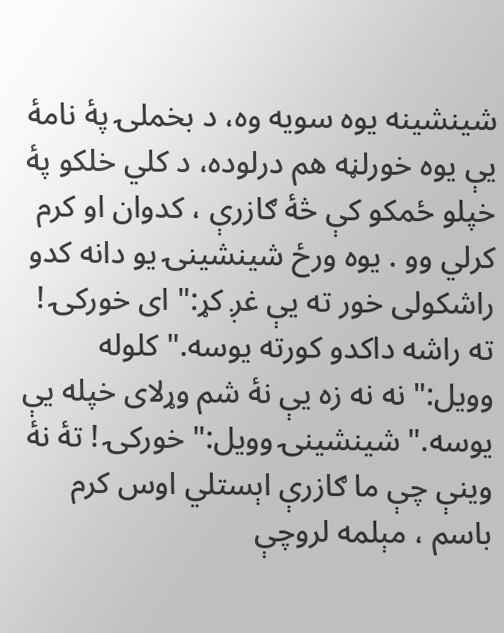شينشينه يوه سويه وه، د بخملۍ پۀ نامۀ يې يوه خورلڼه هم درلوده، د کلي خلکو پۀ خپلو ځمکو کې څۀ ګازرې ، کدوان او کرم کرلي وو . يوه ورځ شينشينۍ يو دانه کدو راشکولی خور ته يې غږ کړ:" ای خورکۍ ! ته راشه داکدو کورته يوسه." کلوله وويل:" نه نه زه يې نۀ شم وړلای خپله يې يوسه." شينشينۍ وويل:" خورکۍ ! تۀ نۀ وينې چې ما ګازرې اېستلي اوس کرم باسم ، مېلمه لروچې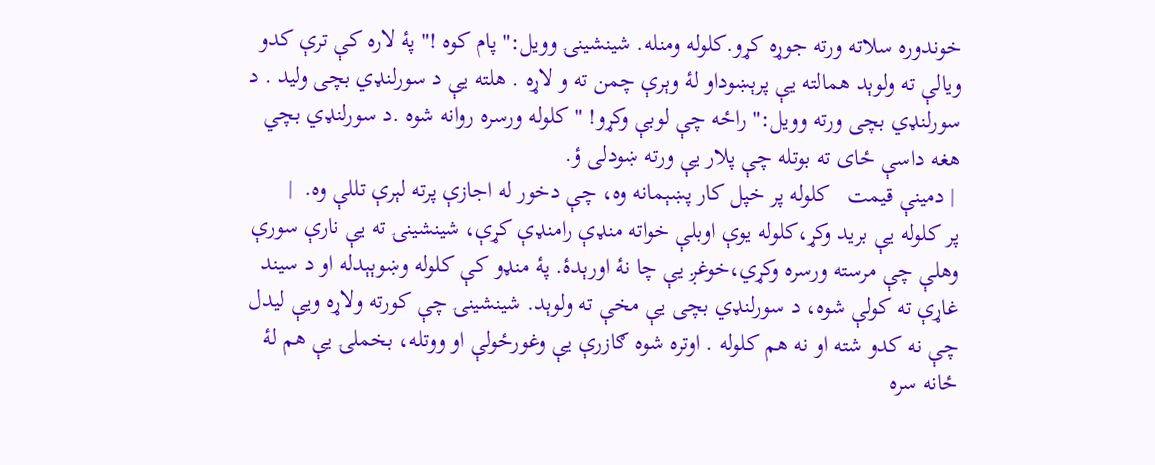خوندوره سلاته ورته جوړه کړو.کلوله ومنله. شينشينۍ وويل:" پام کوه !" پۀ لاره کې ترې کدو ويالې ته ولوېد همالته يې پرېښوداو لۀ وېرې چمن ته و لاړه . هلته يې د سورلنډي بچی وليد . د سورلنډي بچی ورته وويل:" راځه چې لوبې وکړو! " کلوله ورسره روانه شوه .د سورلنډي بچي هغه داسې ځای ته بوتله چې پلار يې ورته ښودلی ؤ.
 | دمينې قيمت   کلوله پر خپل کار پښېمانه وه، چې دخور له اجازې پرته لېرې تللې وه.  |
پر کلوله يې بريد وکړ،کلوله يوې اوبلې خواته منډې رامنډې کړې، شينشينۍ ته يې نارې سورې وهلې چې مرسته ورسره وکړي،خوغږ يې چا نۀ اورېدۀ. پۀ منډو کې کلوله وښوېېدله او د سيند غاړې ته کولې شوه، د سورلنډي بچی يې مخې ته ولوېد. شينشينۍ چې کورته ولاړه ويې ليدل چې نه کدو شته او نه هم کلوله . اوتره شوه ګازرې يې وغورځولې او ووتله، بخملۍ يې هم لۀ ځانه سره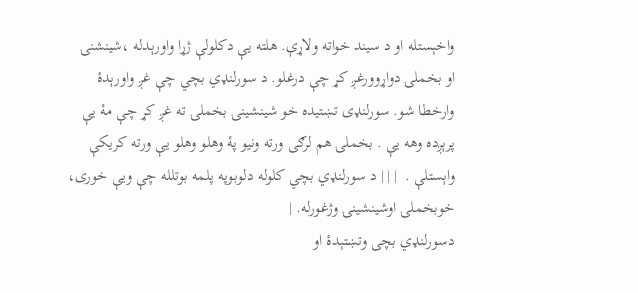واخېستله او د سيند خواته ولاړې. هلته يې دکلولې ژړا واورېدله ،شينشنۍ او بخملۍ دواړوورغږ کړ چې درغلو. د سورلنډي بچي چې غږ واورېدۀ وارخطا شو. سورلنډی تښتيده خو شينشينۍ بخملۍ ته غږ کړ چې مۀ يې پرېږده وهه يې . بخملۍ هم لرګی ورته ونيو پۀ وهلو وهلو يې ورته کريکې واېستلې .  | | | د سورلنډي بچي کلوله دلوبوپه پلمه بوتلله چې ويې خوری، خوبخملۍ اوشينشينۍ وژغورله. |
دسورلنډي بچی وتښتېدۀ او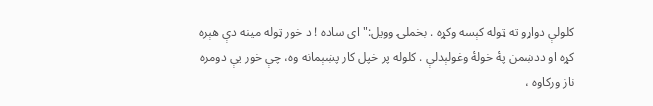کلولې دواړو ته ټوله کېسه وکړه . بخملۍ وويل:" ای ساده ! د خور ټوله مينه دې هېره کړه او ددښمن پۀ خولۀ وغولېدلې . کلوله پر خپل کار پښېمانه وه، چې خور يې دومره ناز ورکاوه ،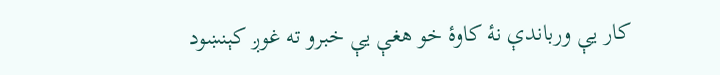کار يې ورباندې نۀ کاوۀ خو هغې يې خبرو ته غوږ کېنښود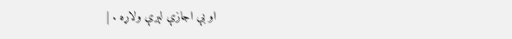او بې اجازې لېرې ولاړه . |